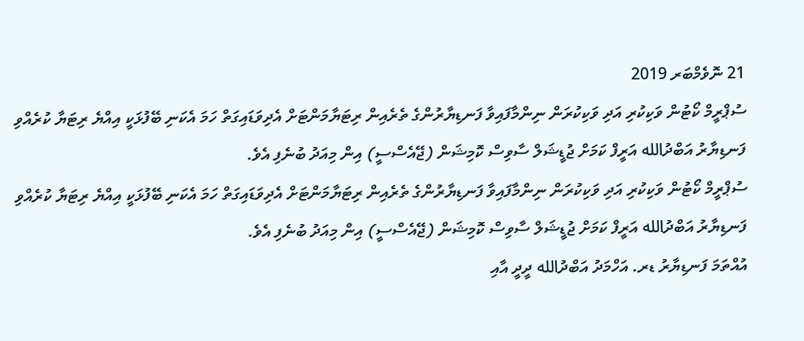21 ނޮވެމްބަރ 2019
ސުޕްރީމް ކޯޓުން ވަކިކުރި އަދި ވަކިކުރަން ނިންމާފައިވާ ފަނޑިޔާރުންގެ ތެރެއިން ރިޓަޔާމަންޓަށް އެދިވަޑައިގަތް ހަމަ އެކަނި ބޭފުޅަކީ އިއްޔެ ރިޓަޔާ ކުރެއްވި ފަނޑިޔާރު އަބްދުالله އަރީފް ކަމަށް ޖުޑީޝަލް ސާވިސް ކޮމިޝަން (ޖޭއެސްސީ) އިން މިއަދު ބުނެފި އެވެ.
ސުޕްރީމް ކޯޓުން ވަކިކުރި އަދި ވަކިކުރަން ނިންމާފައިވާ ފަނޑިޔާރުންގެ ތެރެއިން ރިޓަޔާމަންޓަށް އެދިވަޑައިގަތް ހަމަ އެކަނި ބޭފުޅަކީ އިއްޔެ ރިޓަޔާ ކުރެއްވި ފަނޑިޔާރު އަބްދުالله އަރީފް ކަމަށް ޖުޑީޝަލް ސާވިސް ކޮމިޝަން (ޖޭއެސްސީ) އިން މިއަދު ބުނެފި އެވެ.
އުއްތަމަ ފަނޑިޔާރު ޑރ. އަހްމަދު އަބްދުالله ދީދީ އާއި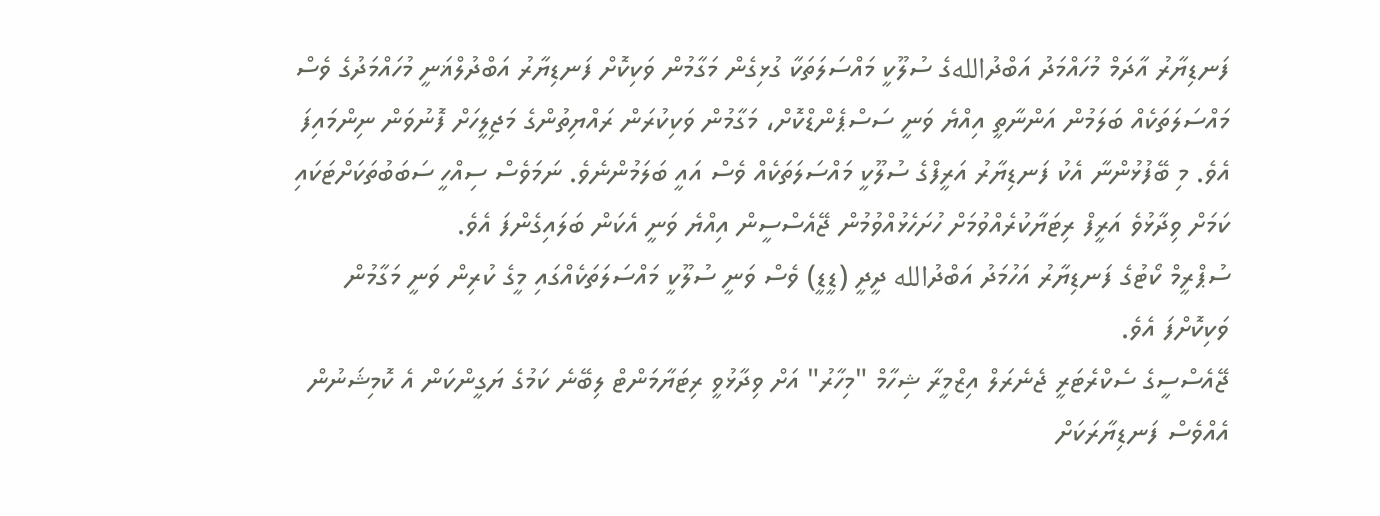ފަނޑިޔާރު އާދަމް މުހައްމަދު އަބްދުاللهގެ ސުލޫކީ މައްސަލަތަކާ ގުޅިގެން މަގާމުން ވަކިކޮށް ފަނޑިޔާރު އަބްދުލްޣަނީ މުހައްމަދުގެ ވެސް މައްސަލަތަކެއް ބަލަމުން އަންނާތީ އިއްޔެ ވަނީ ސަސްޕެންޑްކޮށް، މަގާމުން ވަކިކުރަން ރައްޔިތުންގެ މަޖިލީހަށް ފޮނުވަން ނިންމައިފަ އެވެ. މި ބޭފުޅުންނާ އެކު ފަނޑިޔާރު އަރީފްގެ ސުލޫކީ މައްސަލަތަކެއް ވެސް އައީ ބަލަމުންނެވެ. ނަމަވެސް ސިއްހީ ސަބަބުތަކަށްޓަކައި ކަމަށް ވިދާޅުވެ އަރީފް ރިޓަޔާކުރެއްވުމަށް ހުށަހެޅުއްވުމުން ޖޭއެސްސީން އިއްޔެ ވަނީ އެކަން ބަލައިގެންފަ އެވެ.
ސުޕްރީމް ކޯޓުގެ ފަނޑިޔާރު އަހުމަދު އަބްދުالله ދީދީ (ޑީޑީ) ވެސް ވަނީ ސުލޫކީ މައްސަލަތަކެއްގައި މީގެ ކުރިން ވަނީ މަގާމުން ވަކިކޮށްފަ އެވެ.
ޖޭއެސްސީގެ ސެކްރެޓަރީ ޖެނެރަލް އިޒްމީރާ ޝިހާމް "މިހާރު" އަށް ވިދާޅުވީ ރިޓަޔާމަންޓް ލިބޭނެ ކަމުގެ ޔަގީންކަން އެ ކޮމިޝަނުން އެއްވެސް ފަނޑިޔާރަކަށް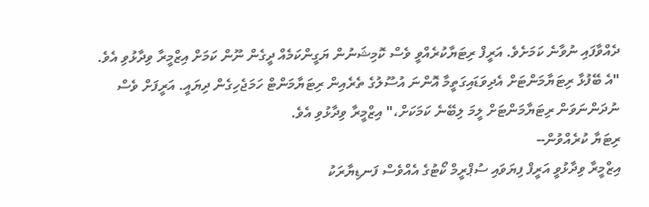ދެއްވާފައި ނުވާނެ ކަމަށެވެ. އަރީފް ރިޓަޔާކުރެއްވީ ވެސް ކޮމިޝަނުން ޔަގީންކަމެއް ދީގެން ނޫން ކަމަށް އިޒްމީރާ ވިދާޅުވި އެވެ.
"އެ ބޭފުޅާ ރިޓަޔާމަންޓަށް އެދިވަޑައިގަތީމާ އޮންނަ އުސޫލުގެ ތެރެއިން ރިޓަޔާމަންޓް ހަމަޖެހިގެން ދިޔައީ. އަރީފަށް ވެސް ނުދަންނަވަން ރިޓަޔާމަންޓަށް ލީމަ ލިބޭނެ ކަމަކަށް،" އިޒްމީރާ ވިދާޅުވި އެވެ.
ރިޓަޔާ ކުރެއްވުން--
އިޒްމީރާ ވިދާޅުވީ އަރީފް ފިޔަވައި ސުޕްރީމް ކޯޓުގެ އެއްވެސް ފަނޑިޔާރަކު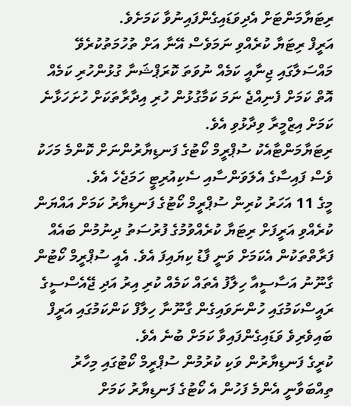ރިޓަޔާމަންޓަށް އެދިވަޑައިގެންފައިނުވާ ކަމަށެވެ.
އަރީފް ރިޓަޔާ ކުރެއްވި ނަމަވެސް އޭނާ އަށް ތުހުމަތުކުރެވޭ މައްސަލާގައި ޖިނާއީ ކަމެއް ނުވަތަ ކޮރަޕްޝަނާ ގުޅުންހުރި ކަމެއް އޮތް ކަމަށް ފެނިއްޖެ ނަމަ ކަމާގުޅުން ހުރި އިދާރާތަކަށް ހުށަހަޅާނެ ކަމަށް އިޒްމީރާ ވިދާޅުވި އެވެ.
ރިޓަޔާމަންޓާއެކު ސުޕްރީމް ކޯޓުގެ ފަނޑިޔާރުންނަށް ކޮންމެ މަހަކު ވެސް ފައިސާގެ އެލަވަންސާއި ސެކިއުރިޓީ ހަމަޖެހެ އެވެ.
މީގެ 11 އަހަރު ކުރިން ސުޕްރީމް ކޯޓުގެ ފަނޑިޔާރު ކަމަށް އައްޔަން ކުރެއްވި އަރީފަށް ރިޓަޔާ ކުރެއްވުމުގެ ފުރުސަތު ދިނުމުން ބައެއް ފަރާތްތަކުން އެކަމަށް ވަނީ ފާޑު ކިޔައިފަ އެވެ. އެއީ ސުޕްރީމް ކޯޓުން ގާނޫނު އަސާސީއާ ހިލާފު އެތައް ކަމެއް ކުރި އިރު އަދި ޖޭއެސްސީގެ ރައީސްކަމުގައި ހުންނަވައިގެން ގާނޫނާ ހިލާފް ކަންކަމުގައި އަރީފް ބައިވެރިވެ ވަޑައިގެންފައިވާ ކަމަށް ބުނެ އެވެ.
ކުރީގެ ފަނޑިޔާރުން ވަކި ކުރުމުން ސުޕްރީމް ކޯޓުގައި މިހާރު ތިއްބަވާނީ އެންމެ ފަހުން އެ ކޯޓުގެ ފަނޑިޔާރު ކަމަށް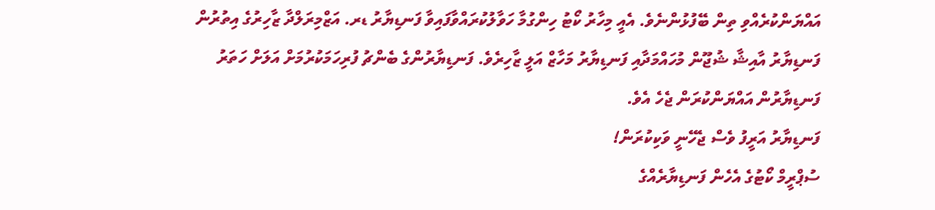އައްޔަންކުރެއްވި ތިން ބޭފުޅުންނެވެ. އެއީ މިހާރު ކޯޓު ހިންގުމާ ހަވާލުކުރައްވާފައިވާ ފަނޑިޔާރު ޑރ. އަޒްމިރަލްދާ ޒާހިރުގެ އިތުރުން ފަނޑިޔާރު އާއިޝާ ޝުޖޫން މުހައްމަދާއި ފަނޑިޔާރު މަހާޒް އަލީ ޒާހިރެވެ. ފަނޑިޔާރުންގެ ބެންޗު ފުރިހަމަކުރުމަށް އަލަށް ހަތަރު ފަނޑިޔާރުން އައްޔަންކުރަން ޖެހެ އެވެ.
ފަނޑިޔާރު އަރީފު ވެސް ޖެހޭނީ ވަކިކުރަން!
ސުޕްރީމް ކޯޓުގެ އެހެން ފަނޑިޔާރެއްގެ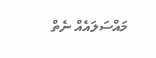މައްސަލައެއް ނެތް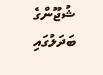ޝުޖޫންގެ ބަދަލުގައި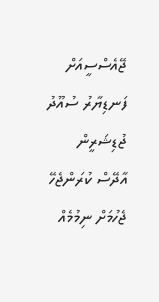ޖޭއެސްސީއަށް ފަނޑިޔާރު ސުއޫދު
ޖުޑިޝަރީން އާދޭސް ކުރަންޖެހޭ ޖެހުމަށް ނިމުމެއް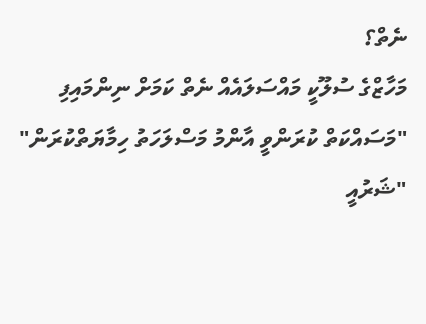ނެތް؟
މަހާޒްގެ ސުލޫކީ މައްސަލައެއް ނެތް ކަމަށް ނިންމައިފި
"މަސައްކަތް ކުރަންވީ އާންމު މަސްލަހަތު ހިމާޔަތްކުރަން"
"ޝަރުއީ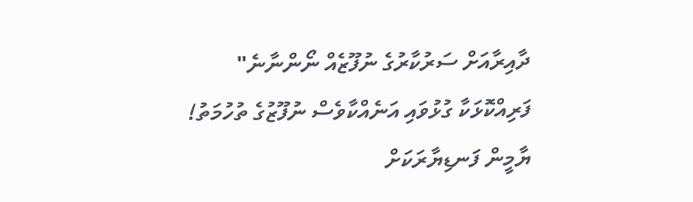ދާއިރާއަށް ސަރުކާރުގެ ނުފޫޒެއް ނޯންނާނެ"
ފަރިއްކޮޅަކާ ގުޅުވައި އަނެއްކާވެސް ނުފޫޒުގެ ތުހުމަތު!
ޔާމީން ފަނޑިޔާރަކަށް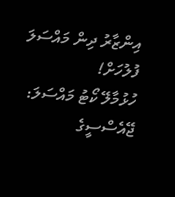އިންޒާރު ދިން މައްސަލަ ފުލުހަށް!
ހުޅުމާލޭ ކޯޓު މައްސަލަ: ޖޭއެސްސީގެ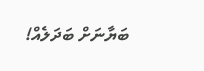ބަޔާނަށް ބަދަލެއް!